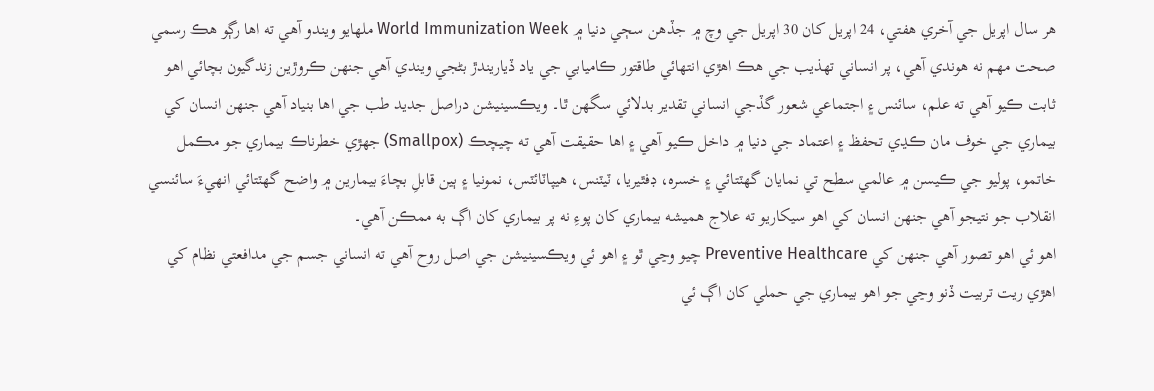هر سال اپريل جي آخري هفتي، 24 اپريل کان 30 اپريل جي وچ ۾ جڏهن سڄي دنيا ۾ World Immunization Week ملهايو ويندو آهي ته اها رڳو هڪ رسمي صحت مهم نه هوندي آهي، پر انساني تهذيب جي هڪ اهڙي انتهائي طاقتور ڪاميابي جي ياد ڏياريندڙ بڻجي ويندي آهي جنهن ڪروڙين زندگيون بچائي اهو ثابت ڪيو آهي ته علم، سائنس ۽ اجتماعي شعور گڏجي انساني تقدير بدلائي سگهن ٿا۔ ويڪسينيشن دراصل جديد طب جي اها بنياد آهي جنهن انسان کي بيماري جي خوف مان ڪڍي تحفظ ۽ اعتماد جي دنيا ۾ داخل ڪيو آهي ۽ اها حقيقت آهي ته چيچڪ (Smallpox) جهڙي خطرناڪ بيماري جو مڪمل خاتمو، پوليو جي ڪيسن ۾ عالمي سطح تي نمايان گهٽتائي ۽ خسره، ڊفٿيريا، ٽيٽنس، هيپاٽائٽس، نمونيا ۽ ٻين قابلِ بچاءَ بيمارين ۾ واضح گهٽتائي انهيءَ سائنسي انقلاب جو نتيجو آهي جنهن انسان کي اهو سيکاريو ته علاج هميشه بيماري کان پوءِ نه پر بيماري کان اڳ به ممڪن آهي۔
اهو ئي اهو تصور آهي جنهن کي Preventive Healthcare چيو وڃي ٿو ۽ اهو ئي ويڪسينيشن جي اصل روح آهي ته انساني جسم جي مدافعتي نظام کي اهڙي ريت تربيت ڏنو وڃي جو اهو بيماري جي حملي کان اڳ ئي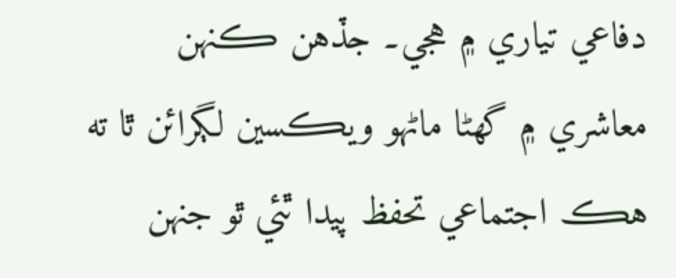دفاعي تياري ۾ هجي۔ جڏهن ڪنهن معاشري ۾ گهڻا ماڻهو ويڪسين لڳرائن ٿا ته هڪ اجتماعي تحفظ پيدا ٿئي ٿو جنهن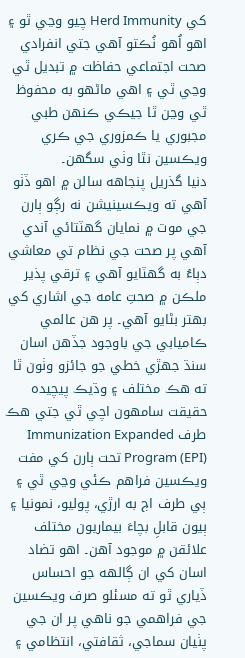کي Herd Immunity چيو وڃي ٿو ۽ اهو اُهو نُڪتو آهي جتي انفرادي صحت اجتماعي حفاظت ۾ تبديل ٿي وڃي ٿي ۽ اهي ماڻهو به محفوظ ٿي وڃن ٿا جيڪي ڪنهن طبي مجبوري يا ڪمزوري جي ڪري ويڪسين نٿا وٺي سگهن۔
دنيا گذريل پنجاهه سالن ۾ اهو ڏٺو آهي ته ويڪسينيشن نه رڳو ٻارن جي موت ۾ نمايان گهٽتائي آندي آهي پر صحت جي نظام تي معاشي دٻاءُ به گهٽايو آهي ۽ ترقي پذير ملڪن ۾ صحتِ عامه جي اشاري کي بهتر بڻايو آهي۔ پر هن عالمي ڪاميابي جي باوجود جڏهن اسان سنڌ جهڙي خطي جو جائزو وٺون ٿا ته هڪ مختلف ۽ وڌيڪ پيچيده حقيقت سامهون اچي ٿي جتي هڪ طرف Immunization Expanded Program (EPI) تحت ٻارن کي مفت ويڪسين فراهم ڪئي وڃي ٿي ۽ ٻي طرف اڄ به ارڙي، پوليو، نمونيا ۽ ٻيون قابلِ بچاءَ بيماريون مختلف علائقن ۾ موجود آهن۔ اهو تضاد اسان کي ان ڳالهه جو احساس ڏياري ٿو ته مسئلو صرف ويڪسين جي فراهمي جو ناهي پر ان جي پٺيان سماجي، ثقافتي، انتظامي ۽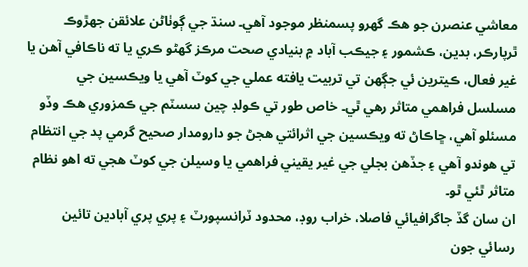معاشي عنصرن جو هڪ گهرو پسمنظر موجود آهي۔ سنڌ جي ڳوٺاڻن علائقن جهڙوڪ ٿرپارڪر، بدين، ڪشمور ۽ جيڪب آباد ۾ بنيادي صحت مرڪز گهڻو ڪري يا ته ناڪافي آهن يا غير فعال، ڪيترين ئي جڳهن تي تربيت يافته عملي جي کوٽ آهي يا ويڪسين جي مسلسل فراهمي متاثر رهي ٿي۔ خاص طور تي ڪولڊ چين سسٽم جي ڪمزوري هڪ وڏو مسئلو آهي، ڇاڪاڻ ته ويڪسين جي اثرائتي هجڻ جو دارومدار صحيح گرمي پد جي انتظام تي هوندو آهي ۽ جڏهن بجلي جي غير يقيني فراهمي يا وسيلن جي کوٽ هجي ته اهو نظام متاثر ٿئي ٿو۔
ان سان گڏ جاگرافيائي فاصلا، خراب روڊ، محدود ٽرانسپورٽ ۽ پري پري آبادين تائين رسائي جون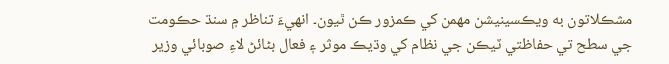مشڪلاتون به ويڪسينيشن مهمن کي ڪمزور ڪن ٿيون۔ انهيءَ تناظر ۾ سنڌ حڪومت جي سطح تي حفاظتي ٽيڪن جي نظام کي وڌيڪ موثر ۽ فعال بڻائڻ لاءِ صوبائي وزير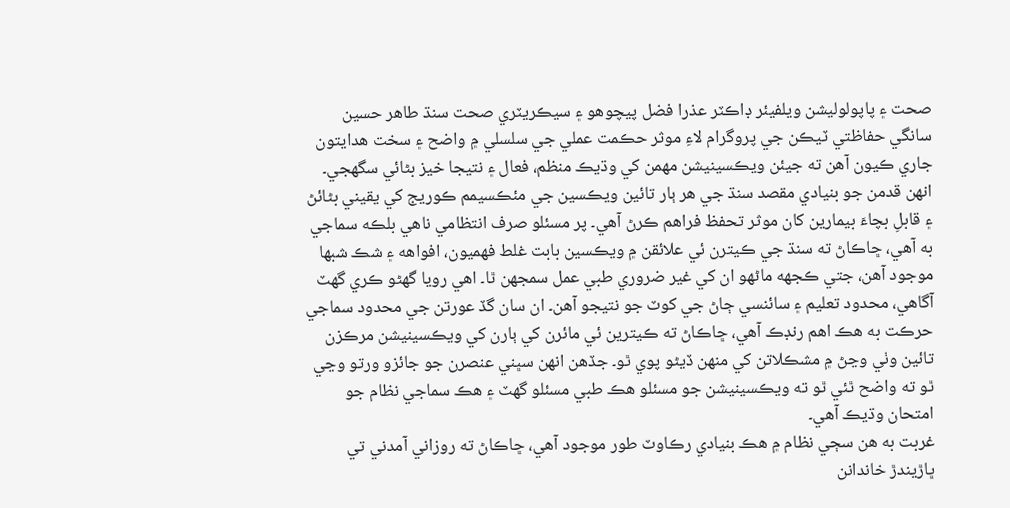صحت ۽ پاپولوليشن ويلفيئر ڊاڪٽر عذرا فضل پيچوهو ۽ سيڪريٽري صحت سنڌ طاهر حسين سانگي حفاظتي ٽيڪن جي پروگرام لاءِ موثر حڪمت عملي جي سلسلي ۾ واضح ۽ سخت هدايتون جاري ڪيون آهن ته جيئن ويڪسينيشن مهمن کي وڌيڪ منظم، فعال ۽ نتيجا خيز بڻائي سگهجي۔ انهن قدمن جو بنيادي مقصد سنڌ جي هر ٻار تائين ويڪسين جي مئڪسيمم ڪوريج کي يقيني بڻائڻ ۽ قابلِ بچاءَ بيمارين کان موثر تحفظ فراهم ڪرڻ آهي۔ پر مسئلو صرف انتظامي ناهي بلڪه سماجي به آهي، ڇاڪاڻ ته سنڌ جي ڪيترن ئي علائقن ۾ ويڪسين بابت غلط فهميون، افواهه ۽ شڪ شبها موجود آهن، جتي ڪجهه ماڻهو ان کي غير ضروري طبي عمل سمجهن ٿا۔ اهي رويا گهڻو ڪري گهٽ آگاهي، محدود تعليم ۽ سائنسي ڄاڻ جي کوٽ جو نتيجو آهن۔ ان سان گڏ عورتن جي محدود سماجي حرڪت به هڪ اهم رنڊڪ آهي، ڇاڪاڻ ته ڪيترين ئي مائرن کي ٻارن کي ويڪسينيشن مرڪزن تائين وٺي وڃڻ ۾ مشڪلاتن کي منهن ڏيڻو پوي ٿو۔ جڏهن انهن سڀني عنصرن جو جائزو ورتو وڃي ٿو ته واضح ٿئي ٿو ته ويڪسينيشن جو مسئلو هڪ طبي مسئلو گهٽ ۽ هڪ سماجي نظام جو امتحان وڌيڪ آهي۔
غربت به هن سڄي نظام ۾ هڪ بنيادي رڪاوٽ طور موجود آهي، ڇاڪاڻ ته روزاني آمدني تي ڀاڙيندڙ خاندانن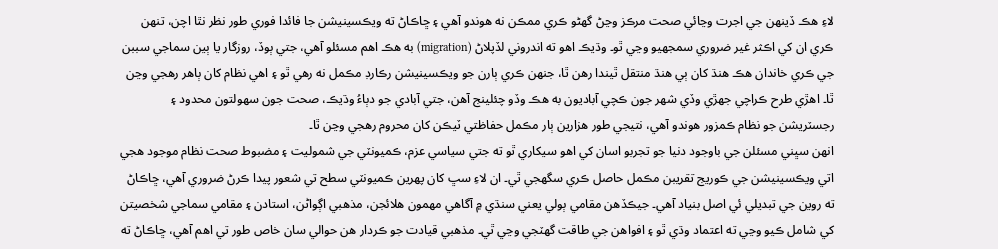لاءِ هڪ ڏينهن جي اجرت وڃائي صحت مرڪز وڃڻ گهڻو ڪري ممڪن نه هوندو آهي ۽ ڇاڪاڻ ته ويڪسينيشن جا فائدا فوري طور نظر نٿا اچن، تنهن ڪري ان کي اڪثر غير ضروري سمجهيو وڃي ٿو۔ وڌيڪ اهو ته اندروني لڏپلاڻ (migration) به هڪ اهم مسئلو آهي، جتي ٻوڏ، روزگار يا ٻين سماجي سببن جي ڪري خاندان هڪ هنڌ کان ٻي هنڌ منتقل ٿيندا رهن ٿا، جنهن ڪري ٻارن جو ويڪسينيشن رڪارڊ مڪمل نه رهي ٿو ۽ اهي نظام کان ٻاهر رهجي وڃن ٿا۔ اهڙي طرح ڪراچي جهڙي وڏي شهر جون ڪچي آباديون به هڪ وڏو چئلينج آهن، جتي آبادي جو دٻاءُ وڌيڪ، صحت جون سهولتون محدود ۽ رجسٽريشن جو نظام ڪمزور هوندو آهي، نتيجي طور هزارين ٻار مڪمل حفاظتي ٽيڪن کان محروم رهجي وڃن ٿا۔
انهن سڀني مسئلن جي باوجود دنيا جو تجربو اسان کي اهو سيکاري ٿو ته جتي سياسي عزم، ڪميونٽي جي شموليت ۽ مضبوط صحت نظام موجود هجي اتي ويڪسينيشن جي ڪوريج تقريبن مڪمل حاصل ڪري سگهجي ٿي۔ ان لاءِ سڀ کان پهرين ڪميونٽي سطح تي شعور پيدا ڪرڻ ضروري آهي، ڇاڪاڻ ته روين جي تبديلي ئي اصل بنياد آهي۔ جيڪڏهن مقامي ٻولي يعني سنڌي ۾ آگاهي مهمون هلائجن، مذهبي اڳواڻن، استادن ۽ مقامي سماجي شخصيتن کي شامل ڪيو وڃي ته اعتماد وڌي ٿو ۽ افواهن جي طاقت گهٽجي وڃي ٿي۔ مذهبي قيادت جو ڪردار هن حوالي سان خاص طور تي اهم آهي، ڇاڪاڻ ته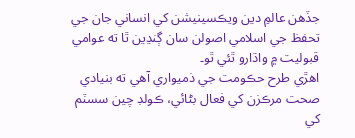جڏهن عالمِ دين ويڪسينيشن کي انساني جان جي تحفظ جي اسلامي اصولن سان ڳنڍين ٿا ته عوامي قبوليت ۾ واڌارو ٿئي ٿو۔
اهڙي طرح حڪومت جي ذميواري آهي ته بنيادي صحت مرڪزن کي فعال بڻائي، ڪولڊ چين سسٽم کي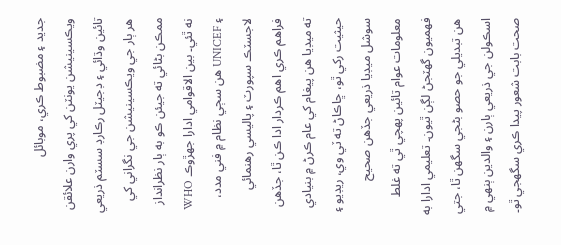جديد ۽ مضبوط ڪري، موبائل ويڪسينيشن يونٽن کي پري وارن علائقن تائين وڌائي ۽ ڊجيٽل رڪارڊ سسٽم ذريعي هر ٻار جي ويڪسينيشن جي نگراني کي ممڪن بڻائي ته جيئن ڪو به ٻار نظرانداز نه ٿئي۔ بين الاقوامي ادارا جهڙوڪ WHO ۽ UNICEF هن سڄي نظام ۾ فني مدد، لاجسٽڪ سپورٽ ۽ پاليسي رهنمائي فراهم ڪري اهم ڪردار ادا ڪن ٿا، جڏهن ته ميڊيا هن پيغام کي عام ڪرڻ ۾ بنيادي حيثيت رکي ٿو، ڇاڪاڻ ته ٽي وي، ريڊيو ۽ سوشل ميڊيا ذريعي جڏهن صحيح معلومات عوام تائين پهچي ٿي ته غلط فهميون گهٽجڻ لڳن ٿيون۔ تعليمي ادارا به هن تبديلي جو حصو بڻجي سگهن ٿا، جتي اسڪولن جي ذريعي ٻارن ۽ والدين ٻنهي ۾ صحت بابت شعور پيدا ڪري سگهجي ٿو۔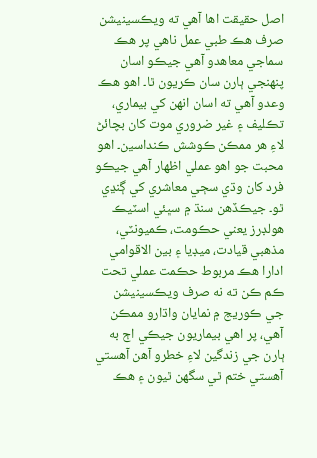اصل حقيقت اها آهي ته ويڪسينيشن صرف هڪ طبي عمل ناهي پر هڪ سماجي معاهدو آهي جيڪو اسان پنهنجي ٻارن سان ڪريون ٿا۔ اهو هڪ وعدو آهي ته اسان انهن کي بيماري، تڪليف ۽ غير ضروري موت کان بچائڻ لاءِ هر ممڪن ڪوشش ڪنداسين۔ اهو محبت جو اهو عملي اظهار آهي جيڪو فرد کان وڌي سڄي معاشري کي ڳنڍي ٿو۔ جيڪڏهن سنڌ ۾ سڀئي اسٽيڪ هولڊرز يعني حڪومت، ڪميونٽي، مذهبي قيادت، ميڊيا ۽ بين الاقوامي ادارا هڪ مربوط حڪمت عملي تحت ڪم ڪن ته نه صرف ويڪسينيشن جي ڪوريج ۾ نمايان واڌارو ممڪن آهي، پر اهي بيماريون جيڪي اڄ به ٻارن جي زندگين لاءِ خطرو آهن آهستي آهستي ختم ٿي سگهن ٿيون ۽ هڪ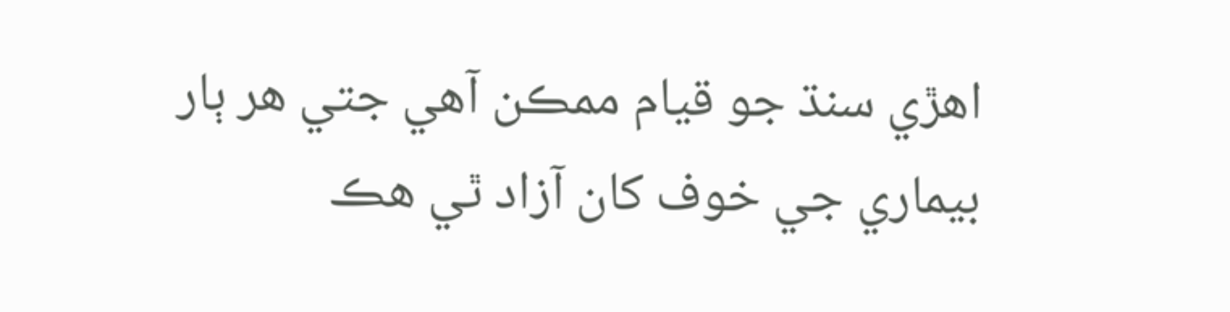اهڙي سنڌ جو قيام ممڪن آهي جتي هر ٻار بيماري جي خوف کان آزاد ٿي هڪ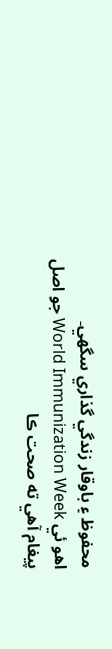محفوظ ۽ باوقار زندگي گذاري سگهي۔
اهو ئي World Immunization Week جو اصل پيغام آهي ته صحت ڪا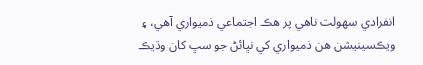انفرادي سهولت ناهي پر هڪ اجتماعي ذميواري آهي، ۽ ويڪسينيشن هن ذميواري کي نڀائڻ جو سڀ کان وڌيڪ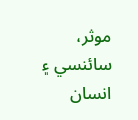موثر، سائنسي ۽ انسان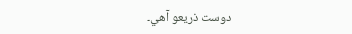دوست ذريعو آهي۔